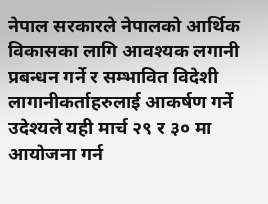नेपाल सरकारले नेपालको आर्थिक विकासका लागि आवश्यक लगानी प्रबन्धन गर्ने र सम्भावित विदेशी लागानीकर्ताहरुलाई आकर्षण गर्ने उदेश्यले यही मार्च २९ र ३० मा आयोजना गर्न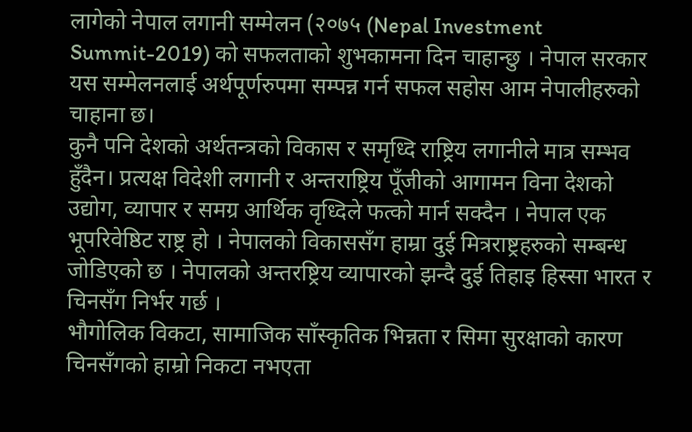लागेको नेपाल लगानी सम्मेलन (२०७५ (Nepal Investment Summit-2019) को सफलताको शुभकामना दिन चाहान्छु । नेपाल सरकार यस सम्मेलनलाई अर्थपूर्णरुपमा सम्पन्न गर्न सफल सहोस आम नेपालीहरुको चाहाना छ।
कुनै पनि देशको अर्थतन्त्रको विकास र समृध्दि राष्ट्रिय लगानीले मात्र सम्भव हुँदैन। प्रत्यक्ष विदेशी लगानी र अन्तराष्ट्रिय पूँजीको आगामन विना देशको उद्योग, व्यापार र समग्र आर्थिक वृध्दिले फत्को मार्न सक्दैन । नेपाल एक भूपरिवेष्ठिट राष्ट्र हो । नेपालको विकाससँग हाम्रा दुई मित्रराष्ट्रहरुको सम्बन्ध जोडिएको छ । नेपालको अन्तरष्ट्रिय व्यापारको झन्दै दुई तिहाइ हिस्सा भारत र चिनसँग निर्भर गर्छ ।
भौगोलिक विकटा, सामाजिक साँस्कृतिक भिन्नता र सिमा सुरक्षाको कारण चिनसँगको हाम्रो निकटा नभएता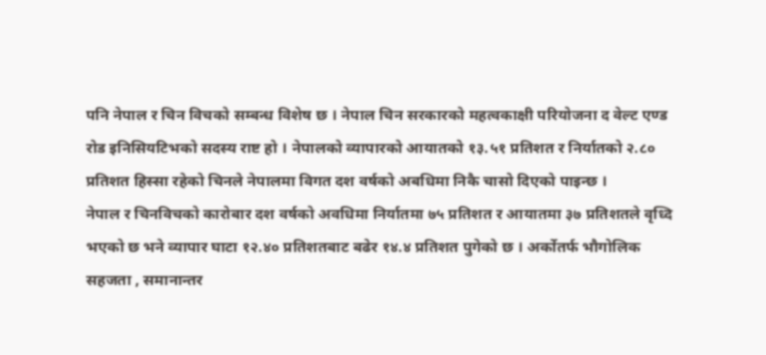पनि नेपाल र चिन विचको सम्बन्ध विशेष छ । नेपाल चिन सरकारको महत्वकाक्षी परियोजना द वेल्ट एण्ड रोड इनिसियटिभको सदस्य राष्ट हो । नेपालको व्यापारको आयातको १३.५१ प्रतिशत र निर्यातको २.८० प्रतिशत हिस्सा रहेको चिनले नेपालमा विगत दश वर्षको अबधिमा निकै चासो दिएको पाइन्छ ।
नेपाल र चिनविचको कारोबार दश वर्षको अवधिमा निर्यातमा ७५ प्रतिशत र आयातमा ३७ प्रतिशतले वृध्दि भएको छ भने व्यापार घाटा १२.४० प्रतिशतबाट बढेर १४.४ प्रतिशत पुगेको छ । अर्कोतर्फ भौगोलिक सहजता , समानान्तर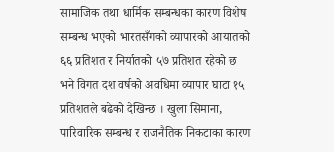सामाजिक तथा धार्मिक सम्बन्धका कारण विशेष सम्बन्ध भएको भारतसँगको व्यापारको आयातको ६६ प्रतिशत र निर्यातको ५७ प्रतिशत रहेको छ भने विगत दश वर्षको अवधिमा व्यापार घाटा १५ प्रतिशतले बढेको देखिन्छ । खुला सिमाना, पारिवारिक सम्बन्ध र राजनैतिक निकटाका कारण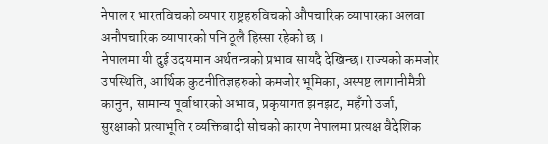नेपाल र भारतविचको व्यपार राष्ट्रहरुविचको औपचारिक व्यापारका अलवा अनौपचारिक व्यापारको पनि ठूलै हिस्सा रहेको छ ।
नेपालमा यी दुई उदयमान अर्थतन्त्रको प्रभाव सायदै देखिन्छ। राज्यको कमजोर उपस्थिति, आर्थिक कुटनीतिज्ञहरुको कमजोर भूमिका, अस्पष्ट लागानीमैत्री कानुन, सामान्य पूर्वाधारको अभाव, प्रकृयागत झनझट, महँगो उर्जा, सुरक्षाको प्रत्याभूति र व्यक्तिबादी सोचको कारण नेपालमा प्रत्यक्ष वैदेशिक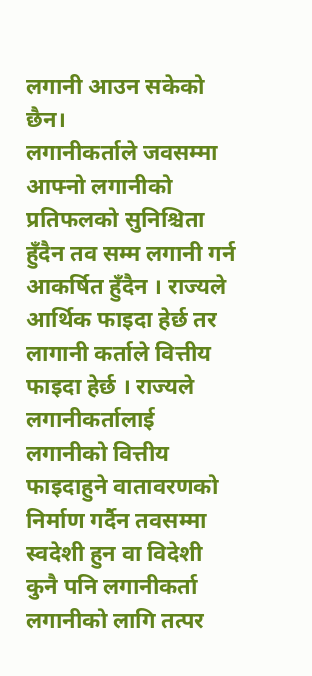लगानी आउन सकेको छैन।
लगानीकर्ताले जवसम्मा आफ्नो लगानीको प्रतिफलको सुनिश्चिता हुँदैन तव सम्म लगानी गर्न आकर्षित हुँदैन । राज्यले आर्थिक फाइदा हेर्छ तर लागानी कर्ताले वित्तीय फाइदा हेर्छ । राज्यले लगानीकर्तालाई लगानीको वित्तीय फाइदाहुने वातावरणको निर्माण गर्दैन तवसम्मा स्वदेशी हुन वा विदेशी कुनै पनि लगानीकर्ता लगानीको लागि तत्पर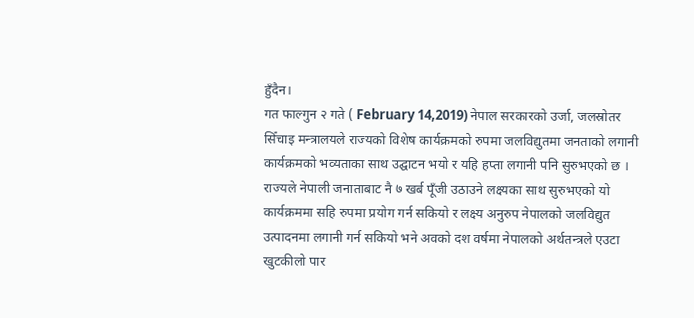हुँदैन।
गत फाल्गुन २ गते ( February 14,2019) नेपाल सरकारको उर्जा, जलस्रोतर सिँचाइ मन्त्रालयले राज्यको विशेष कार्यक्रमको रुपमा जलविद्युतमा जनताको लगानी कार्यक्रमको भव्यताका साथ उद्घाटन भयो र यहि हप्ता लगानी पनि सुरुभएको छ । राज्यले नेपाली जनाताबाट नै ७ खर्ब पूँजी उठाउने लक्ष्यका साथ सुरुभएको यो कार्यक्रममा सहि रुपमा प्रयोग गर्न सकियो र लक्ष्य अनुरुप नेपालको जलविद्युत उत्पादनमा लगानी गर्न सकियो भने अवको दश वर्षमा नेपालको अर्थतन्त्रले एउटा खुटकीलो पार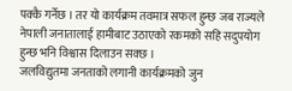पक्कै गर्नेछ । तर यो कार्यक्रम तवमात्र सफल हुन्छ जब राज्यले नेपाली जनातालाई हामीबाट उठाएको रकमको सहि सदुपयोग हुन्छ भनि विश्वास दिलाउन सक्छ ।
जलविद्युतमा जनताको लगानी कार्यक्रमको जुन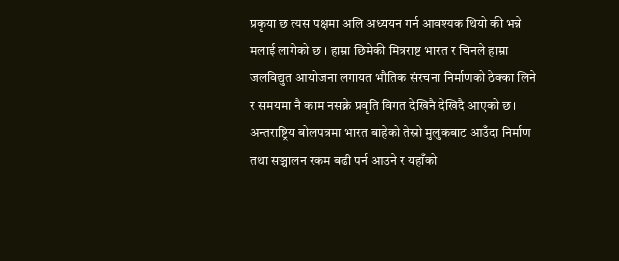प्रकृया छ त्यस पक्षमा अलि अध्ययन गर्न आवश्यक थियो की भन्ने मलाई लागेको छ । हाम्रा छिमेकी मित्रराष्ट भारत र चिनले हाम्रा जलविद्युत आयोजना लगायत भौतिक संरचना निर्माणको ठेक्का लिने र समयमा नै काम नसक्ने प्रवृति विगत देखिनै देखिदै आएको छ।
अन्तराष्ट्रिय बोलपत्रमा भारत बाहेको तेस्रो मुलुकबाट आउँदा निर्माण तथा सञ्चालन रकम बढी पर्न आउने र यहाँको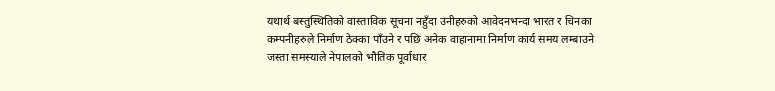यथार्थ बस्तुस्थितिको वास्ताविक सूचना नहुँदा उनीहरुको आवेदनभन्दा भारत र चिनका कम्पनीहरुले निर्माण ठेक्का पाँउने र पछि अनेक वाहानामा निर्माण कार्य समय लम्बाउने जस्ता समस्याले नेपालको भौतिक पूर्वाधार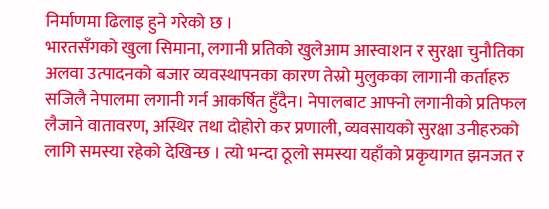निर्माणमा ढिलाइ हुने गरेको छ ।
भारतसँगको खुला सिमाना, लगानी प्रतिको खुलेआम आस्वाशन र सुरक्षा चुनौतिका अलवा उत्पादनको बजार व्यवस्थापनका कारण तेस्रो मुलुकका लागानी कर्ताहरु सजिलै नेपालमा लगानी गर्न आकर्षित हुँदैन। नेपालबाट आफ्नो लगानीको प्रतिफल लैजाने वातावरण, अस्थिर तथा दोहोरो कर प्रणाली, व्यवसायको सुरक्षा उनीहरुको लागि समस्या रहेको देखिन्छ । त्यो भन्दा ठूलो समस्या यहाँको प्रकृयागत झनजत र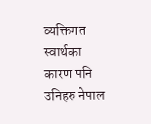व्यक्तिगत स्वार्थका कारण पनि उनिहरु नेपाल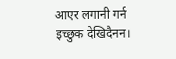आएर लगानी गर्न इच्छुक देखिदैनन।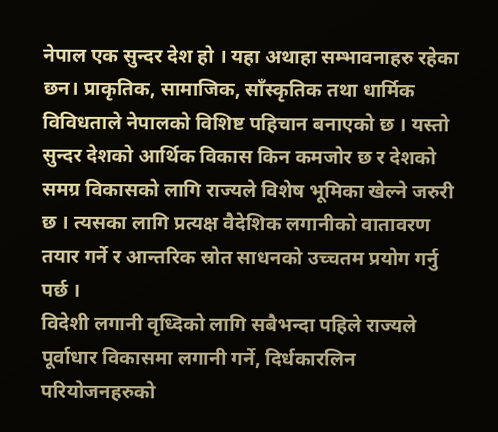नेपाल एक सुन्दर देश हो । यहा अथाहा सम्भावनाहरु रहेका छन। प्राकृतिक, सामाजिक, साँस्कृतिक तथा धार्मिक विविधताले नेपालको विशिष्ट पहिचान बनाएको छ । यस्तो सुन्दर देशको आर्थिक विकास किन कमजोर छ र देशको समग्र विकासको लागि राज्यले विशेष भूमिका खेल्ने जरुरी छ । त्यसका लागि प्रत्यक्ष वैदेशिक लगानीको वातावरण तयार गर्ने र आन्तरिक स्रोत साधनको उच्चतम प्रयोग गर्नु पर्छ ।
विदेशी लगानी वृध्दिको लागि सबैभन्दा पहिले राज्यले पूर्वाधार विकासमा लगानी गर्ने, दिर्धकारलिन परियोजनहरुको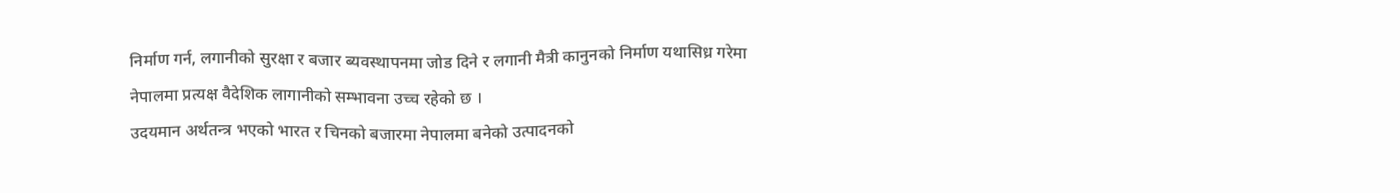निर्माण गर्न, लगानीको सुरक्षा र बजार ब्यवस्थापनमा जोड दिने र लगानी मैत्री कानुनको निर्माण यथासिध्र गरेमा नेपालमा प्रत्यक्ष वैदेशिक लागानीको सम्भावना उच्च रहेको छ ।
उदयमान अर्थतन्त्र भएको भारत र चिनको बजारमा नेपालमा बनेको उत्पादनको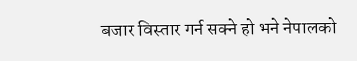बजार विस्तार गर्न सक्ने हो भने नेपालको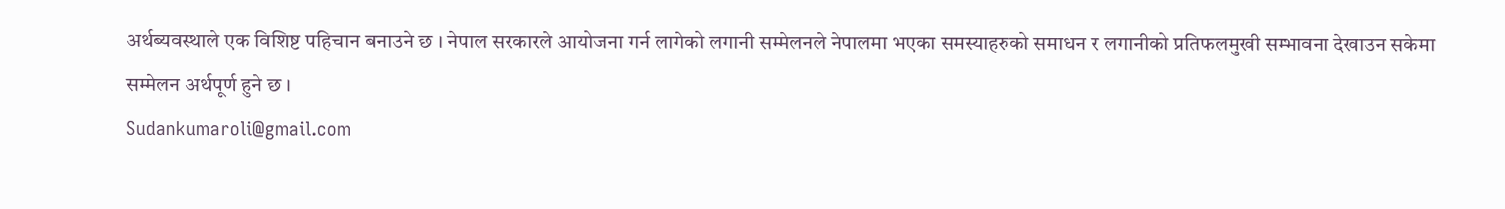अर्थब्यवस्थाले एक विशिष्ट पहिचान बनाउने छ । नेपाल सरकारले आयोजना गर्न लागेको लगानी सम्मेलनले नेपालमा भएका समस्याहरुको समाधन र लगानीको प्रतिफलमुखी सम्भावना देखाउन सकेमा सम्मेलन अर्थपूर्ण हुने छ ।
Sudankumaroli@gmail.com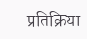प्रतिक्रिया